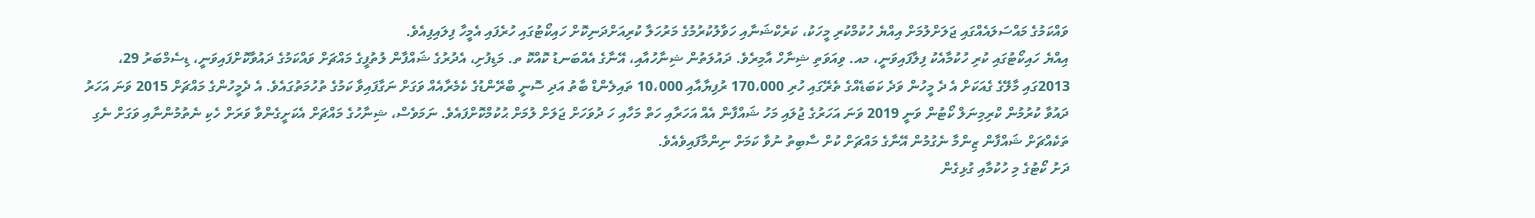ވައްކަމުގެ މައްސަލައެއްގައި ޖަލަށްލުމަށް އިއްޔެ ހުކުމްކުރި މީހަކު، ކަރެކްޝަނާއި ހަވާލުކުރުމުގެ މަރުހަލާ ކުރިއަށްދަނިކޮށް ހައިކޯޓުގައި ހުރެފައި އެމީހާ ފިލައިފިއެވެ.
އިއްޔެ ހައިކޯޓުގައި ކުރި ހުކުމާއެކު ފިލާފައިވަނީ، މއ. ވިއަވަތި ޝިނާހް އާމިރެވެ. ދައުލަތުން ޝިނާހުއާއި، އޭނާގެ އެއްބަނޑު ކޮއްކޮ ތ. މަޑިފުށި، އެދުރުގެ ޝައްފާން ލުތުފީގެ މައްޗަށް ވައްކަމުގެ ދައުވާކޮށްފައިވަނީ، ޑިސެމްބަރު 29، 2013ގައި މާލޭގެ ގެއަކަށް އެ ދެ މީހުން ވަދެ ކަބަޑެއްގެ ތެރޭގައި ހުރި 170،000 ރުފިޔާއާއި 10،000 ތައިލެންޑް ބާތު އަދި ސޮނީ ބްރޭންޑުގެ ކެމެރާއެއް ވަގަށް ނަގާފައިވާ ކަމުގެ ތުހުމަތުގައެވެ. އެ ދެމީހުންގެ މައްޗަށް 2015 ވަނަ އަހަރު ދައުވާ ކުރުމުން ކްރިމިނަލް ކޯޓުން ވަނީ 2019 ވަނަ އަހަރުގެ ޖުލައި މަހު ޝައްފާން އެއް އަހަރާއި ހަތް މަހާއި ހަ ދުވަހަށް ޖަލަށް ލުމަށް ޙުކުމްކޮށްފައެވެ. ނަމަވެސް، ޝިނާހުގެ މައްޗަށް އެކަށީގެންވާ ވަރަށް ހެކި ނެތުމުންނާއި ވަގަށް ނެގި ތަކެއްޗަށް ޝައްފާން ޒިންމާ ނެގުމުން އޭނާގެ މައްޗަށް ކުށް ސާބިތު ނުވާ ކަމަށް ނިންމާފައިވެއެވެ.
ދަށު ކޯޓުގެ މި ހުކުމާއި ގުޅިގެން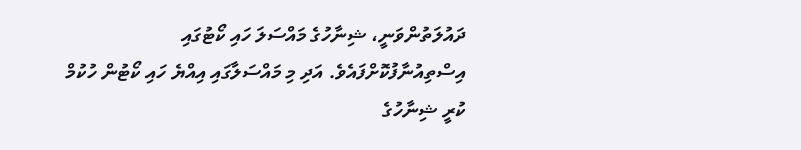ދައުލަތުންވަނީ، ޝިނާހުގެ މައްސަލަ ހައި ކޯޓުގައި އިސްތިއުނާފުކޮށްފައެވެ. އަދި މި މައްސަލާގައި އިއްޔެ ހައި ކޯޓުން ހުކުމް ކުރީ ޝިނާހުގެ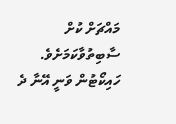މައްޗަށް ކުށް ސާބިތުވާކަމަށެވެ. ހައިކޯޓުން ވަނީ އޭނާ ދެ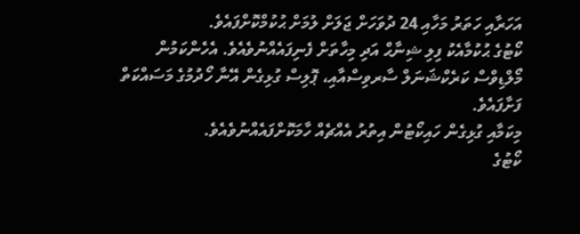އަހަރާއި ހަތަރު މަހާއި 24 ދުވަހަށް ޖަލަށް ލުމަށް ޙުކުމްކޮށްފައެވެ.
ކޯޓުގެ ޙުކުމާއެކު ފިލި ޝިނާޙް އަދި މިހާތަށް ފެނިފައެއްނުވެއެވެ. އެހެންކަމުން މޯލްޑިވްސް ކަރެކްޝަނަލް ސާރވިސްއާއި، ޕޮލިސް ގުޅިގެން އޭނާ ހޯދުމުގެ މަސައްކަތް ފަށާފައެވެ.
މިކަމާއި ގުޅިގެން ހައިކޯޓުން އިތުރު އެއްޗެއް ހާމަކޮށްފައެއްނުވެއެވެ.
ކޯޓުގެ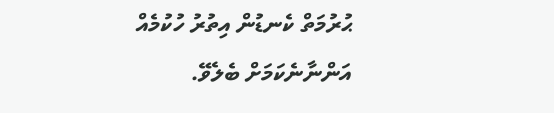ޙުރުމަތް ކެނޑުން އިތުރު ހުކުމެއް އަންނާނެކަމަށް ބެލެވޭ.